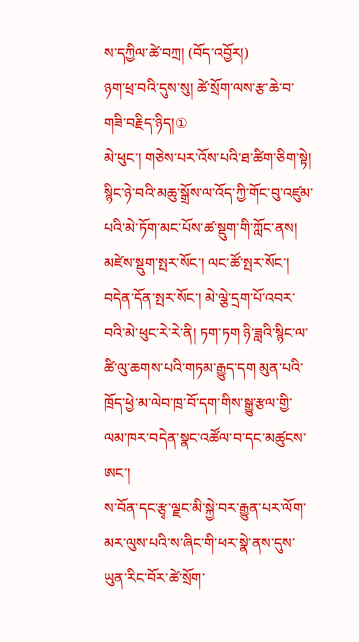ས་དཀྱིལ་ཚེ་བཀྲ། (བོད་འབྱོར།)
ཉག་ཕྲ་བའི་དུས་སུ། ཚེ་སྲོག་ལས་རྩ་ཆེ་བ་གཟི་བརྗིད་ཉིད།①
མེ་ཕུང་། གཅེས་པར་འོས་པའི་ཐ་ཚིག་ཅིག་སྟེ། སྙིང་ཉེ་བའི་མཆུ་སྒྲོས་ལ་འོད་ཀྱི་གོང་བུ་འཛུམ་པའི་མེ་ཏོག་མང་པོས་ཚ་སྡུག་གི་ཀློང་ནས། མཛེས་སྡུག་སྤར་སོང་། ལང་ཚོ་སྤར་སོང་། བདེན་དོན་སྤར་སོང་། མེ་ལྕེ་དྲག་པོ་འབར་བའི་མེ་ཕུང་རེ་རེ་ནི། ཏག་ཏག ཉི་ཟླའི་སྙིང་ལ་ཚི་ལུ་ཆགས་པའི་གཏམ་རྒྱུད་དག མུན་པའི་ཁྲོད་ཕྱེ་མ་ལེབ་ཁྲ་བོ་དག་གིས་སྒྱུ་རྩལ་གྱི་ལམ་ཁར་བདེན་སྣང་འཚོལ་བ་དང་མཚུངས་ཨང་།
ས་བོན་དང་རྩྭ་ལྗང་མི་སྐྱེ་བར་རྒྱུན་པར་ལོག་མར་ལུས་པའི་ས་ཞིང་གི་ཕར་སྣེ་ནས་དུས་ཡུན་རིང་བོར་ཚེ་སྲོག་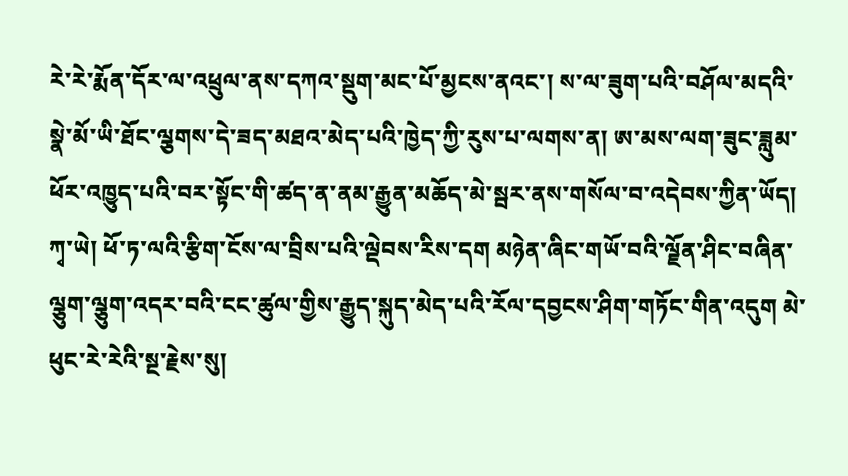རེ་རེ་རྨོན་དོར་ལ་འཕྲུལ་ནས་དཀའ་སྡུག་མང་པོ་མྱངས་ནའང་། ས་ལ་ཟུག་པའི་བཤོལ་མདའི་སྣེ་མོ་ཡི་ཐོང་ལྕགས་དེ་ཟད་མཐའ་མེད་པའི་ཁྱེད་ཀྱི་རུས་པ་ལགས་ན། ཨ་མས་ལག་ཟུང་ཟླུམ་ཕོར་འཁྱུད་པའི་བར་སྟོང་གི་ཚད་ན་ནམ་རྒྱུན་མཆོད་མེ་སྦར་ནས་གསོལ་བ་འདེབས་ཀྱིན་ཡོད།
ཀྭ་ཡེ། ཕོ་ཏ་ལའི་རྩིག་ངོས་ལ་བྲིས་པའི་ལྡེབས་རིས་དག མཉེན་ཞིང་གཡོ་བའི་ལྗོན་ཤིང་བཞིན་ལྕུག་ལྕུག་འདར་བའི་ངང་ཚུལ་གྱིས་རྒྱུད་སྐུད་མེད་པའི་རོལ་དབྱངས་ཤིག་གཏོང་གིན་འདུག མེ་ཕུང་རེ་རེའི་སྔ་རྗེས་སུ།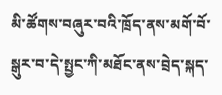མི་ཚོགས་བཞུར་བའི་ཁྲོད་ནས་མགོ་བོ་སྒུར་བ་དེ་སྤྱང་ཀི་མཐོང་ནས་བྲེད་སྐད་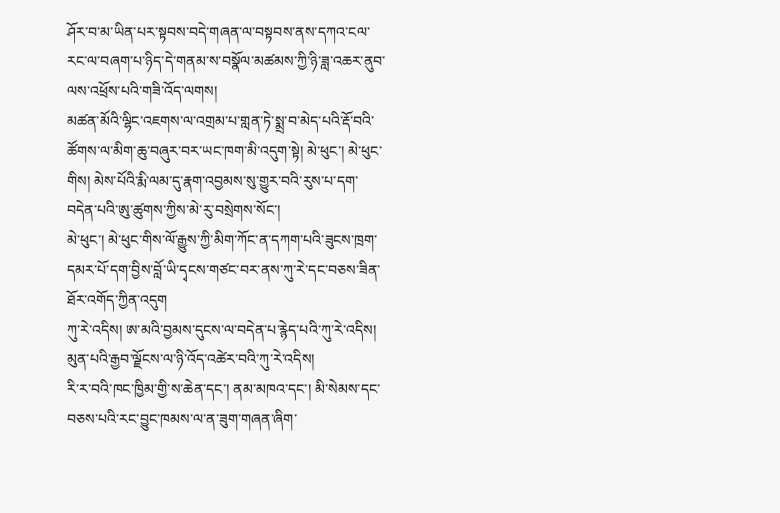ཤོར་བ་མ་ཡིན་པར་སྟབས་བདེ་གཞན་ལ་བསྟབས་ནས་དཀའ་ངལ་རང་ལ་བཞག་པ་ཉིད་དེ་གནམ་ས་བསྣོལ་མཚམས་ཀྱི་ཉི་ཟླ་འཆར་ནུབ་ལས་འཕྲོས་པའི་གཟི་འོད་ལགས།
མཚན་མོའི་ལྷིང་འཇགས་ལ་འགྲམ་པ་གླན་ཏེ་སྨྲ་བ་མེད་པའི་རྡོ་བའི་ཚོགས་ལ་མིག་ཆུ་བཞུར་བར་ཡང་ཁག་མི་འདུག་སྟེ། མེ་ཕུང་། མེ་ཕུང་གིས། མེས་པོའི་རྨི་ལམ་དུ་རྣག་འབྱམས་སུ་གྱུར་བའི་རུས་པ་དག་བདེན་པའི་ཨུ་ཚུགས་ཀྱིས་མེ་རུ་བསྲེགས་སོང་།
མེ་ཕུང་། མེ་ཕུང་གིས་ལོ་རྒྱུས་ཀྱི་མིག་ཀོང་ན་དཀག་པའི་ཟུངས་ཁྲག་དམར་པོ་དག་བྱིས་བློ་ཡི་དྭངས་གཙང་བར་ནས་ཀུ་རེ་དང་བཅས་ཟིན་ཐོར་འགོད་ཀྱིན་འདུག
ཀུ་རེ་འདིས། ཨ་མའི་བྱམས་དུངས་ལ་བདེན་པ་རྙེད་པའི་ཀུ་རེ་འདིས།
མུན་པའི་རྒྱབ་ལྗོངས་ལ་ཉི་འོད་འཚེར་བའི་ཀུ་རེ་འདིས།
རི་ར་བའི་ཁང་ཁྱིམ་གྱི་ས་ཆེན་དང་། ནམ་མཁའ་དང་། མི་སེམས་དང་བཅས་པའི་རང་བྱུང་ཁམས་ལ་ན་ཟུག་གཞན་ཞིག་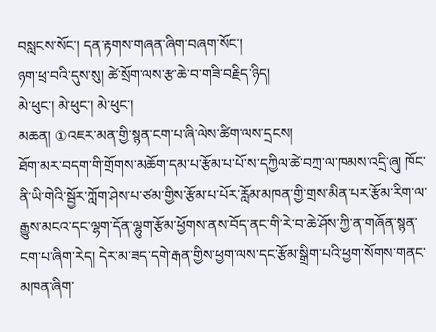བསླངས་སོང་། དན་རྟགས་གཞན་ཞིག་བཞག་སོང་།
ཉག་ཕྲ་བའི་དུས་སུ། ཚེ་སྲོག་ལས་རྩ་ཆེ་བ་གཟི་བརྗིད་ཉིད།
མེ་ཕུང་། མེ་ཕུང་། མེ་ཕུང་།
མཆན། ①འཇར་མན་གྱི་སྙན་ངག་པ་ཞི་ལེས་ཚིག་ལས་དྲངས།
ཐོག་མར་བདག་གི་གྲོགས་མཆོག་དམ་པ་རྩོམ་པ་པོ་ས་དཀྱིལ་ཚེ་བཀྲ་ལ་ཁམས་འདྲི་ཞུ། ཁོང་ནི་ཡི་གེའི་སྦྱོར་ཀློག་ཤེས་པ་ཙམ་གྱིས་རྩོམ་པ་པོར་རློམ་མཁན་གྱི་གྲས་མིན་པར་རྩོམ་རིག་ལ་རྒྱུས་མངའ་དང་ལྷག་དོན་ལྷུག་རྩོམ་ཕྱོགས་ནས་བོད་ནང་གི་རེ་བ་ཆེ་ཤོས་ཀྱི་ན་གཞོན་སྙན་ངག་པ་ཞིག་རེད། དེར་མ་ཟད་དགེ་རྒན་གྱིས་ཕྱག་ལས་དང་རྩོམ་སྒྲིག་པའི་ཕྱག་སོགས་གནང་མཁན་ཞིག་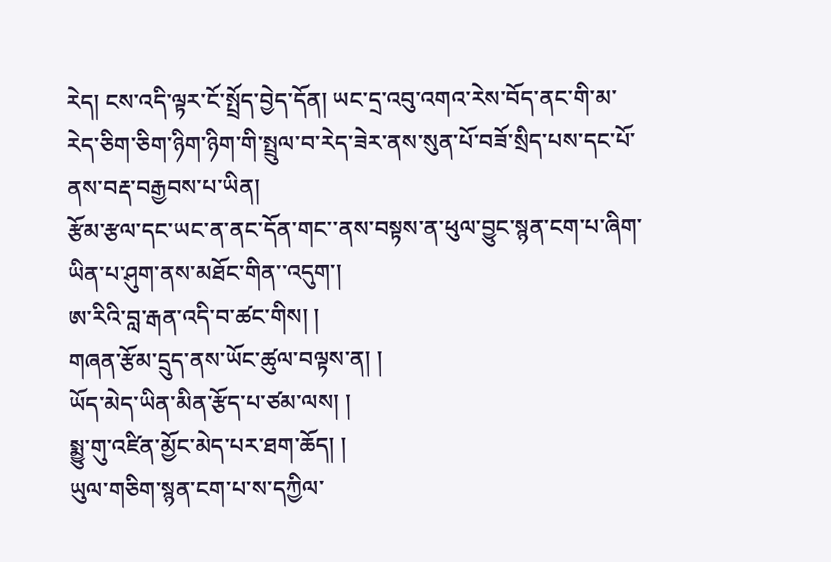རེད། ངས་འདི་ལྟར་ངོ་སྤྲོད་བྱེད་དོན། ཡང་དྲ་འབུ་འགའ་རེས་བོད་ནང་གི་མ་རེད་ཅིག་ཅིག་ཉིག་ཉིག་གི་སྤྲུལ་བ་རེད་ཟེར་ནས་སུན་པོ་བཟོ་སྲིད་པས་དང་པོ་ནས་བརྡ་བརྒྱབས་པ་ཡིན།
རྩོམ་རྩལ་དང་ཡང་ན་ནང་དོན་གང་་ནས་བསྟས་ན་ཕུལ་བྱུང་སྙན་ངག་པ་ཞིག་ཡིན་པ་ཤུག་ནས་མཐོང་གིན་་འདུག་།
ཨ་རིའི་བླ་རྒན་འདི་བ་ཚང་གིས། །
གཞན་རྩོམ་དྲུད་ནས་ཡོང་ཚུལ་བལྟས་ན། །
ཡོད་མེད་ཡིན་མིན་རྩོད་པ་ཙམ་ལས། །
སྨྱུ་གུ་འཛིན་མྱོང་མེད་པར་ཐག་ཆོད། །
ཡུལ་གཅིག་སྙན་ངག་པ་ས་དཀྱིལ་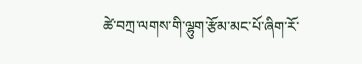ཚེ་བཀྲ་ལགས་གི་ལྷུག་རྩོམ་མང་པོ་ཞིག་རོ་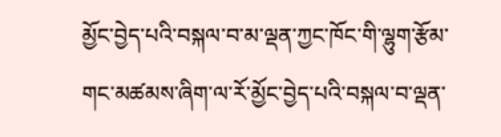མྱོང་བྱེད་པའི་བསྐལ་བ་མ་ལྡན་ཀྱང་ཁོང་གི་ལྷུག་རྩོམ་གང་མཚམས་ཞིག་ལ་རོ་མྱོང་བྱེད་པའི་བསྐལ་བ་ལྡན་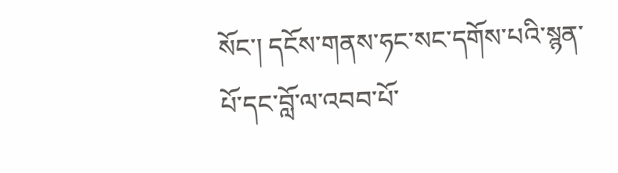སོང་། དངོས་གནས་ཧང་སང་དགོས་པའི་སྙན་པོ་དང་བློ་ལ་འབབ་པོ་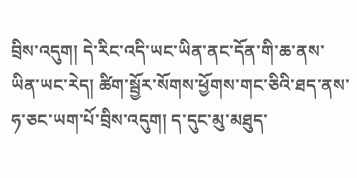བྲིས་འདུག། དེ་རིང་འདི་ཡང་ཡིན་ནང་དོན་གི་ཆ་ནས་ཡིན་ཡང་རེད། ཚིག་སྦྱོར་སོགས་ཕྱོགས་གང་ཅིའི་ཐད་ནས་ཧ་ཅང་ཡག་པོ་བྲིས་འདུག། ད་དུང་མུ་མཐུད་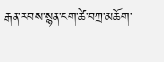རྒན་རབས་སྙན་ངག་ཚེ་བཀྲ་མཆོག་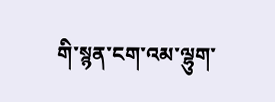གི་སྙན་ངག་འམ་ལྷུག་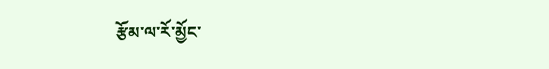རྩོམ་ལ་རོ་མྱོང་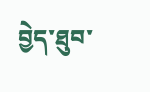བྱེད་ཐུབ་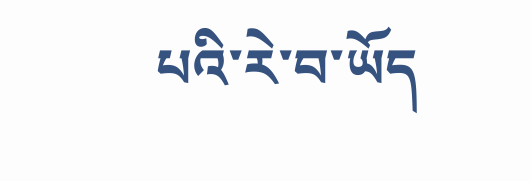པའི་རེ་བ་ཡོད